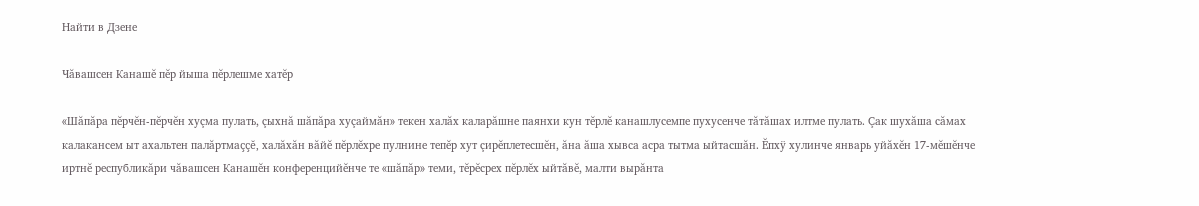Найти в Дзене

Чăвашсен Канашĕ пĕр йыша пĕрлешме хатĕр

«Шăпăра пĕрчĕн-пĕрчĕн хуçма пулать, çыхнă шăпăра хуçаймăн» текен халăх каларăшне паянхи кун тĕрлĕ канашлусемпе пухусенче тăтăшах илтме пулать. Çак шухăша сăмах калакансем ыт ахальтен палăртмаççĕ, халăхăн вăйĕ пĕрлĕхре пулнине тепĕр хут çирĕплетесшĕн, ăна ăша хывса асра тытма ыйтасшăн. Ĕпхÿ хулинче январь уйăхĕн 17-мĕшĕнче иртнĕ республикăри чăвашсен Канашĕн конференцийĕнче те «шăпăр» теми, тĕрĕсрех пĕрлĕх ыйтăвĕ, малти вырăнта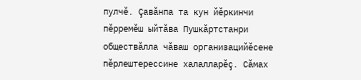пулчĕ. Çавăнпа та кун йĕркинчи пĕрремĕш ыйтăва Пушкăртстанри обществăлла чăваш организацийĕсене пĕрлештерессине халалларĕç. Сăмах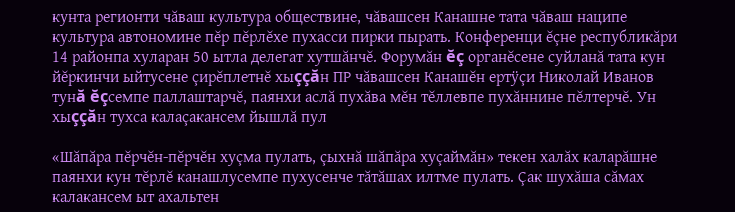кунта регионти чăваш культура обществине, чăвашсен Канашне тата чăваш наципе культура автономине пĕр пĕрлĕхе пухасси пирки пырать. Конференци ĕçне республикăри 14 районпа хуларан 50 ытла делегат хутшăнчĕ. Форумăн ĕç органĕсене суйланă тата кун йĕркинчи ыйтусене çирĕплетнĕ хыççăн ПР чăвашсен Канашĕн ертÿçи Николай Иванов тунă ĕçсемпе паллаштарчĕ, паянхи аслă пухăва мĕн тĕллевпе пухăннине пĕлтерчĕ. Ун хыççăн тухса калаçакансем йышлă пул

«Шăпăра пĕрчĕн-пĕрчĕн хуçма пулать, çыхнă шăпăра хуçаймăн» текен халăх каларăшне паянхи кун тĕрлĕ канашлусемпе пухусенче тăтăшах илтме пулать. Çак шухăша сăмах калакансем ыт ахальтен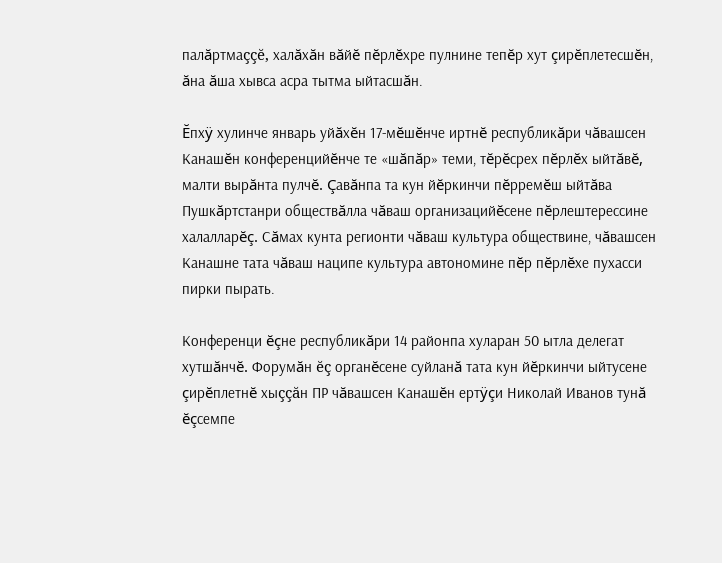палăртмаççĕ, халăхăн вăйĕ пĕрлĕхре пулнине тепĕр хут çирĕплетесшĕн, ăна ăша хывса асра тытма ыйтасшăн.

Ĕпхÿ хулинче январь уйăхĕн 17-мĕшĕнче иртнĕ республикăри чăвашсен Канашĕн конференцийĕнче те «шăпăр» теми, тĕрĕсрех пĕрлĕх ыйтăвĕ, малти вырăнта пулчĕ. Çавăнпа та кун йĕркинчи пĕрремĕш ыйтăва Пушкăртстанри обществăлла чăваш организацийĕсене пĕрлештерессине халалларĕç. Сăмах кунта регионти чăваш культура обществине, чăвашсен Канашне тата чăваш наципе культура автономине пĕр пĕрлĕхе пухасси пирки пырать.

Конференци ĕçне республикăри 14 районпа хуларан 50 ытла делегат хутшăнчĕ. Форумăн ĕç органĕсене суйланă тата кун йĕркинчи ыйтусене çирĕплетнĕ хыççăн ПР чăвашсен Канашĕн ертÿçи Николай Иванов тунă ĕçсемпе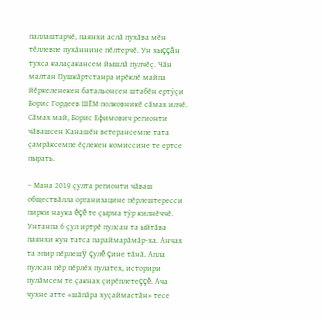паллаштарчĕ, паянхи аслă пухăва мĕн тĕллевпе пухăннине пĕлтерчĕ. Ун хыççăн тухса калаçакансем йышлă пулчĕç. Чăн малтан Пушкăртстанра ирĕклĕ майпа йĕркеленекен батальонсен штабĕн ертÿçи Борис Гордеев ШĔМ полковникĕ сăмах илчĕ. Сăмах май, Борис Ефимович регионти чăвашсен Канашĕн ветерансемпе тата çамрăксемпе ĕçлекен комиссине те ертсе пырать.

– Мана 2019 çулта регионти чăваш обществăлла организацине пĕрлештересси пирки наука ĕçĕ те çырма тÿр килнĕччĕ. Унтанпа 6 çул иртрĕ пулсан та ыйтăва паянхи кун татса параймарăмăр-ха. Анчах та эпир пĕрлешÿ çулĕ çине тăнă. Апла пулсан пĕр пĕрлĕх пулатех, историри пулăмсем те çакнах çирĕплетеççĕ. Ача чухне атте «шăпăра хуçаймастăн» тесе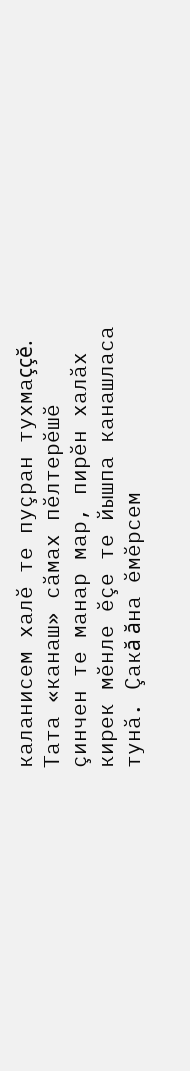каланисем халĕ те пуçран тухмаççĕ. Тата «канаш» сăмах пĕлтерĕшĕ çинчен те манар мар, пирĕн халăх кирек мĕнле ĕçе те йышпа канашласа тунă. Çакă ăна ĕмĕрсем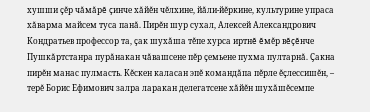хушши çĕр чăмăрĕ çинче хăйĕн чĕлхине, йăли-йĕркине, культурине упраса хăварма майсем туса панă. Пирĕн шур сухал, Алексей Александрович Кондратьев профессор та, çак шухăша тĕпе хурса иртнĕ ĕмĕр вĕçĕнче Пушкăртстанра пурăнакан чăвашсене пĕр çемьене пухма пултарнă. Çакна пирĕн манас пулмасть. Кĕскен каласан эпĕ командăпа пĕрле ĕçлессишĕн, – терĕ Борис Ефимович залра ларакан делегатсене хăйĕн шухăшĕсемпе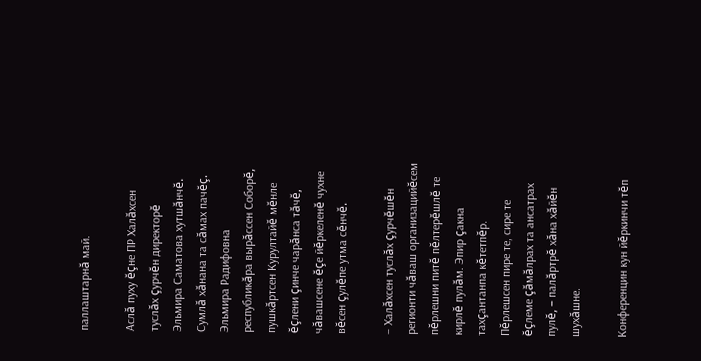паллаштарнă май.

Аслă пуху ĕçне ПР Халăхсен туслăх çурчĕн директорĕ Эльмира Саматова хутшăнчĕ. Сумлă хăнана та сăмах пачĕç. Эльмира Радифовна республикăра вырăссен Соборĕ, пушкăртсен Курултайĕ мĕнле ĕçлени çинче чарăнса тăчĕ, чăвашсене ĕçе йĕркеленĕ чухне вĕсен çулĕпе утма сĕнчĕ.

– Халăхсен туслăх çурчĕшĕн регионти чăваш организацийĕсем пĕрлешни питĕ пĕлтерĕшлĕ те кирлĕ пулăм. Эпир çакна тахçантанпа кĕтетпĕр. Пĕрлешсен пире те, сире те ĕçлеме çăмăлрах та ансатрах пулĕ, – палăртрĕ хăна хăйĕн шухăшне.

Конференцин кун йĕркинчи тĕп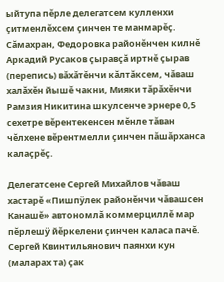ыйтупа пĕрле делегатсем кулленхи çитменлĕхсем çинчен те манмарĕç. Сăмахран, Федоровка районĕнчен килнĕ Аркадий Русаков çыравçă иртнĕ çырав (перепись) вăхăтĕнчи кăлтăксем, чăваш халăхĕн йышĕ чакни, Мияки тăрăхĕнчи Рамзия Никитина шкулсенче эрнере 0,5 сехетре вĕрентекенсен мĕнле тăван чĕлхене вĕрентмелли çинчен пăшăрханса калаçрĕç.

Делегатсене Сергей Михайлов чăваш хастарĕ «Пишпÿлек районĕнчи чăвашсен Канашĕ» автономлă коммерциллĕ мар пĕрлешÿ йĕркелени çинчен каласа пачĕ. Сергей Квинтильянович паянхи кун (маларах та) çак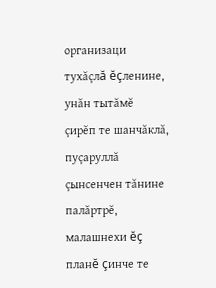организаци тухăçлă ĕçленине, унăн тытăмĕ çирĕп те шанчăклă, пуçаруллă çынсенчен тăнине палăртрĕ, малашнехи ĕç планĕ çинче те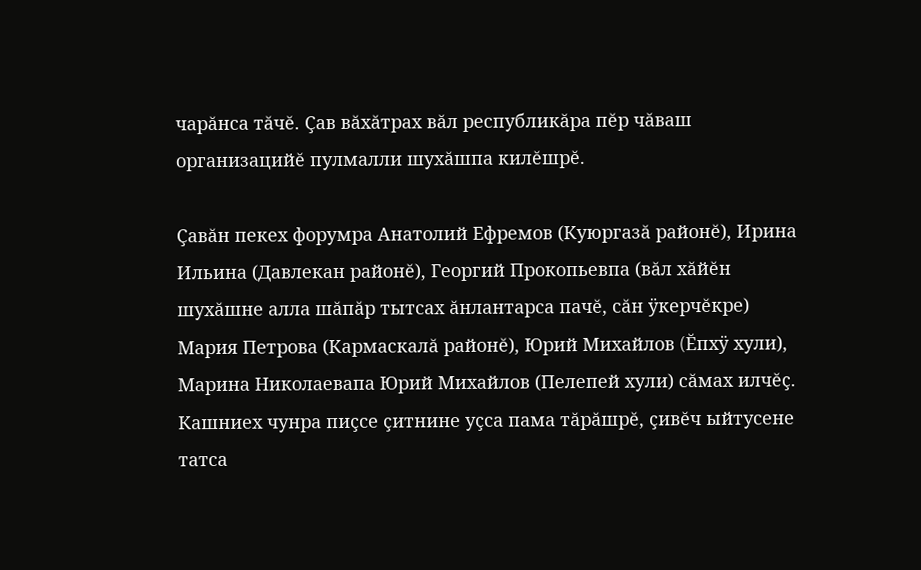чарăнса тăчĕ. Çав вăхăтрах вăл республикăра пĕр чăваш организацийĕ пулмалли шухăшпа килĕшрĕ.

Çавăн пекех форумра Анатолий Ефремов (Куюргазă районĕ), Ирина Ильина (Давлекан районĕ), Георгий Прокопьевпа (вăл хăйĕн шухăшне алла шăпăр тытсах ăнлантарса пачĕ, сăн ÿкерчĕкре) Мария Петрова (Кармаскалă районĕ), Юрий Михайлов (Ĕпхÿ хули), Марина Николаевапа Юрий Михайлов (Пелепей хули) сăмах илчĕç. Кашниех чунра пиçсе çитнине уçса пама тăрăшрĕ, çивĕч ыйтусене татса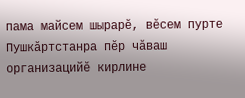пама майсем шырарĕ, вĕсем пурте Пушкăртстанра пĕр чăваш организацийĕ кирлине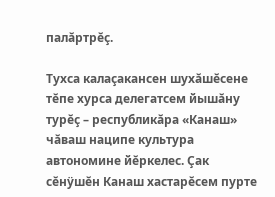палăртрĕç.

Тухса калаçакансен шухăшĕсене тĕпе хурса делегатсем йышăну турĕç – республикăра «Канаш» чăваш наципе культура автономине йĕркелес. Çак сĕнÿшĕн Канаш хастарĕсем пурте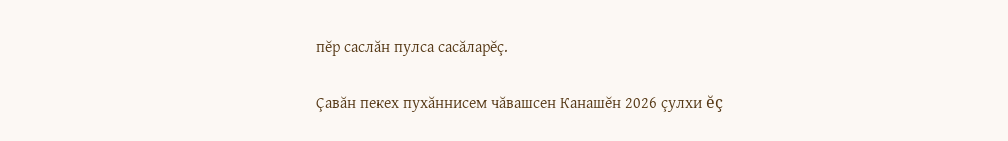пĕр саслăн пулса сасăларĕç.

Çавăн пекех пухăннисем чăвашсен Канашĕн 2026 çулхи ĕç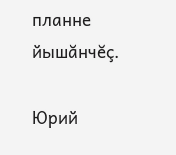планне йышăнчĕç.

Юрий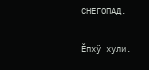СНЕГОПАД.

Ĕпхÿ хули.